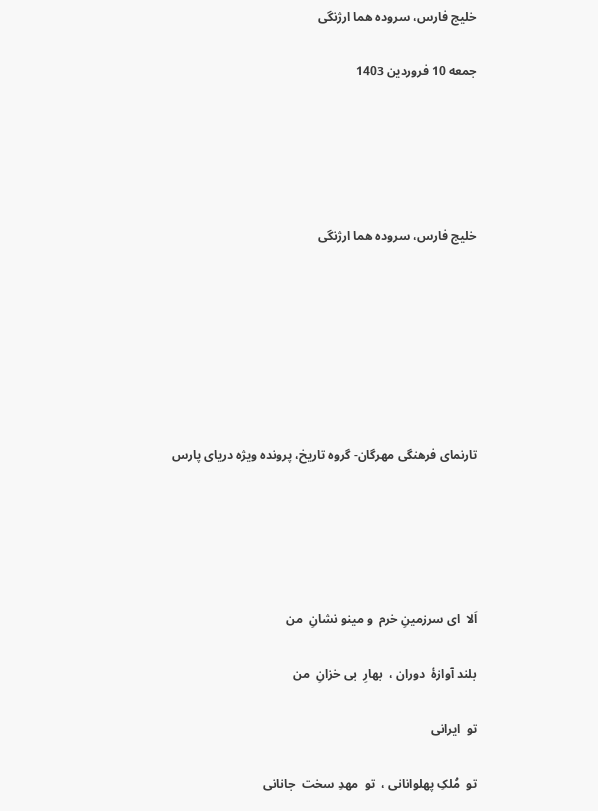خلیج فارس، سروده هما ارژنگی

جمعه 10 فروردین 1403





خلیج فارس، سروده هما ارژنگی







تارنمای فرهنگی مهرگان- گروه تاریخ، پرونده ویژه دریای پارس





اَلا  ای سرزمینِ خرم  و مینو نشانِ  من

بلند آوازۀ  دوران ،  بهارِ  بی خزانِ  من

تو  ایرانی

تو  مُلکِ پهلوانانی ،  تو  مهدِ سخت  جانانی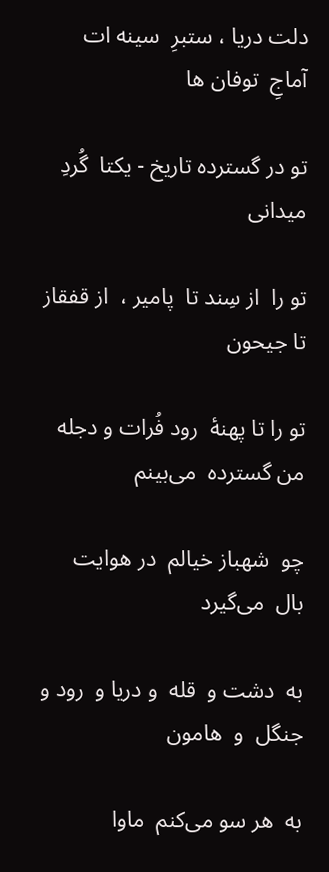دلت دریا ، ستبرِ  سینه ات آماجِ  توفان ها

تو در گسترده تاریخ - یکتا  گُردِ میدانی

تو را  از سِند تا  پامیر ،  از قفقاز تا جیحون

تو را تا پهنۀ  رود فُرات و دجله  من گسترده  می‌بینم

چو  شهباز خیالم  در هوایت بال  می‌گیرد

به  دشت و  قله  و دریا و  رود و جنگل  و  هامون

به  هر سو می‌کنم  ماوا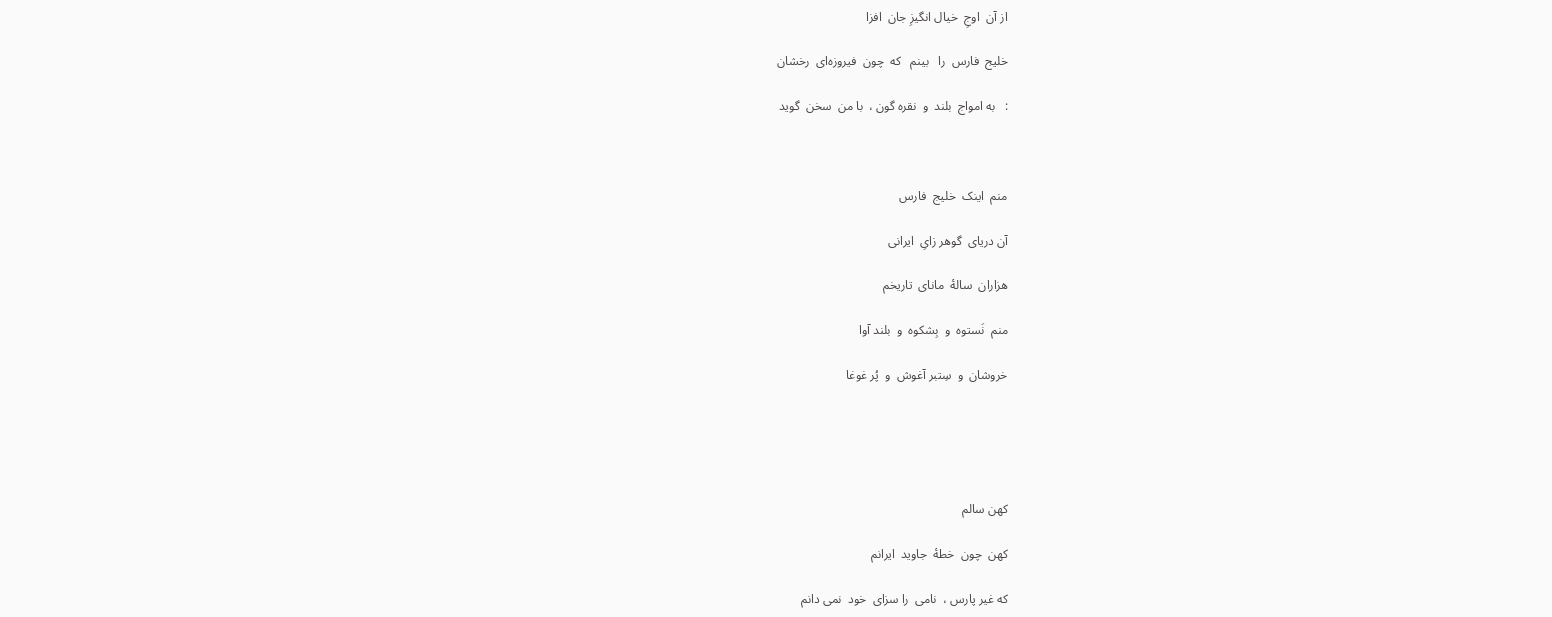از آن  اوجِ  خیال انگیزِ جان  افزا

خلیج  فارس  را   ‌بینم   که  چون  فیروزه‌ای  رخشان

:   به امواج  بلند  و  نقره گون ،  با من  سخن  گوید



منم  اینک  خلیج  فارس

آن دریای  گوهر زایِ  ایرانی

هزاران  سالۀ  مانای  تاریخم

منم  نَستوه  و  بِشکوه  و  بلند آوا

خروشان  و  سِتبر آغوش  و  پُر غوغا





کهن سالم

کهن  چون  خطۀ  جاوید  ایرانم

که غیر پارس ،  نامی  را سزای  خود  نمی دانم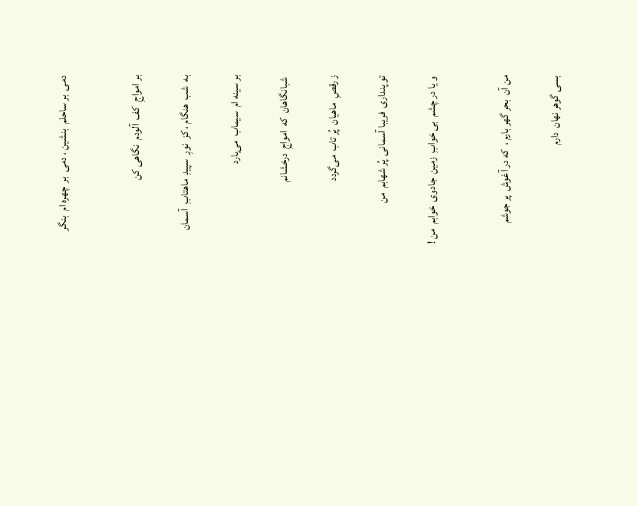دمی  بر ساحلم  بنشین ، دمی  بر  چهره ام  بنگر


بر امواجِ  کف  آلودم  نگاهی کن

به  شب  هنگام ، کز  نورِ  سپیدِ  ماهتابِ  آسمان

بر سینه ام  سیماب  می‌بارد

 شبانگاهان  که  امواجِ  درخشانم

ز رقصِ  ماهیان  پُر تاب  می‌گردد

تو پنداری  فریبا آسمانی  پُر شهابم  من

 و یا در چشم  بی خوابِ  زمین  جادوی  خوابم  من !


من آن  بحر گهر بارم ،  که در آغوش  پر جوشم

بسی گوهر نهان  دارم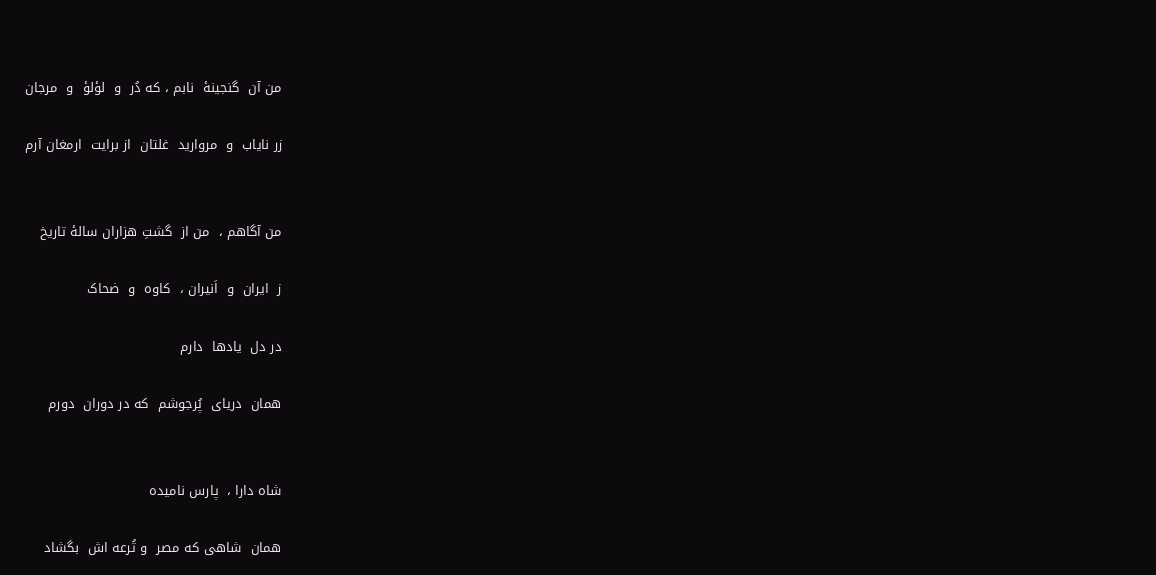من آن  گنجینۀ  نابم ، که دُر  و  لؤلؤ  و  مرجان

زر نایاب  و  مروارید  غلتان  از برایت  ارمغان آرم


من آگاهم ،  من از  گشتِ هزاران سالۀ تاریخ

ز  ایران  و  اَنیران ،  کاوه  و  ضحاک

در دل  یادها  دارم

همان  دریای  پُرجوشم  که در دوران  دورم


شاه دارا ،  پارس نامیده

همان  شاهی که مصر  و تُرعه اش  بگشاد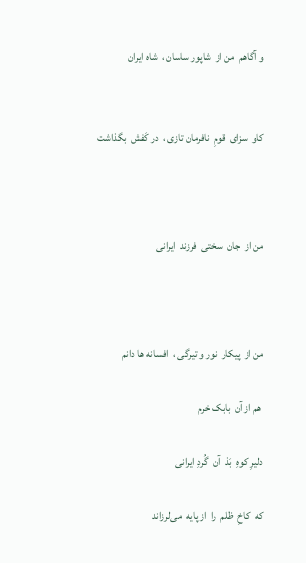و آگاهم  من از  شاپور ساسان ،  شاه ایران


کاو  سزای  قومِ  نافرمان تازی ،  در کَفش  بگذاشت



من از  جان  سختی  فرزند  ایرانی



من از  پیکار  نور و تیرگی ،  افسانه ها دانم

 هم از آن  بابک خرم

دلیرِ کوهِ  بَذ  آن  گُردِ ایرانی

که  کاخِ  ظلم  را  از پایه  می‌لرزاند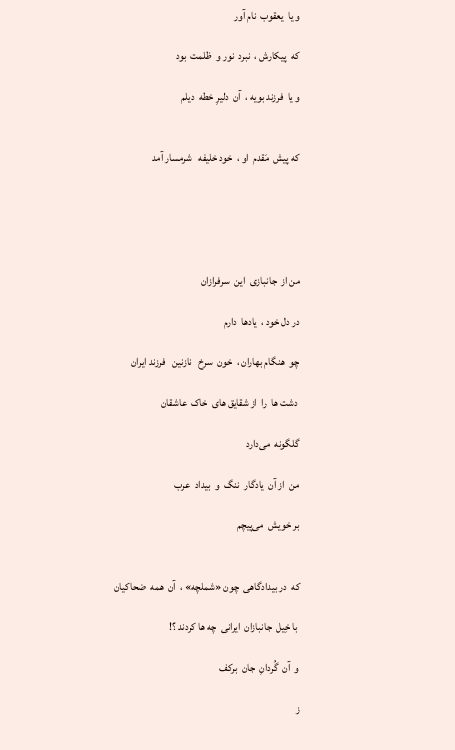و یا  یعقوب  نام آور

که  پیکارش ،  نبرد  نور و  ظلمت  بود

و یا  فرزند بویه ،  آن  دلیرِ خطه  دیلم


که پیش  مَقدم  او ،  خود خلیفه   شرمسار آمد





من از  جانبازی  این  سرفرازان

در دل خود ،  یادها  دارم

چو  هنگام بهاران ،  خون  سرخ   نازنین   فرزند ایران

 دشت ها  را  از شقایق های  خاک  عاشقان

گلگونه  می‌دارد

من  از آن  یادگار  ننگ  و  بیداد  عرب

بر خویش  می‌پیچم


که  در بیدادگاهی  چون «شملچه» ،  آن  همه  ضحاکیان

 با خِیل  جانبازان  ایرانی  چه ها کردند ؟!

و  آن  گُردانِ  جان  برکف

ز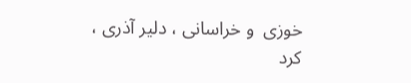خوزی  و خراسانی ، دلیر آذری ، کرد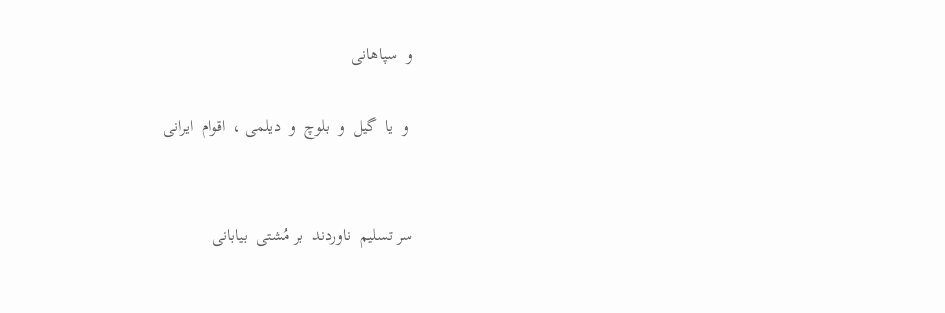و  سپاهانی

 و  یا  گیل  و  بلوچ  و  دیلمی ،  اقوام  ایرانی


سر تسلیم  ناوردند  بر مُشتی  بیابانی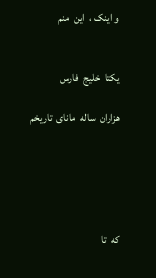و اینک ،  این  منم


یکتا  خلیج  فارس

هزاران  ساله  مانای  تاریخم





که  تا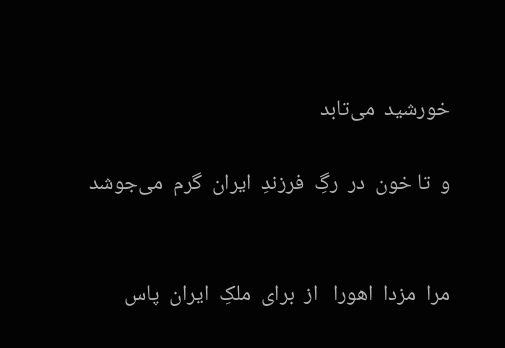خورشید  می‌تابد

و  تا خون  در  رگِ  فرزندِ  ایران  گرم  می‌جوشد


مرا  مزدا  اهورا   از  برای  ملکِ  ایران  پاس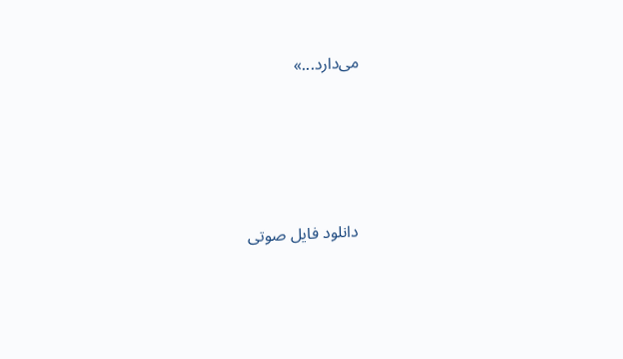می‌دارد...»







دانلود فایل صوتی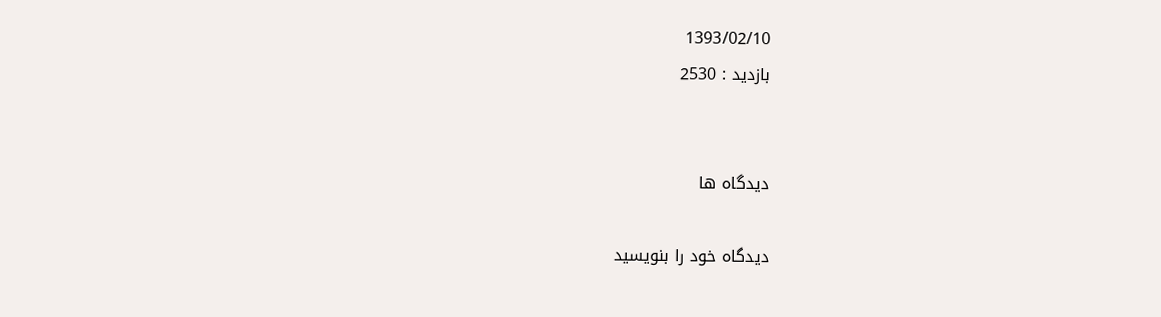1393/02/10
بازدید : 2530


دیدگاه ها

دیدگاه خود را بنویسید